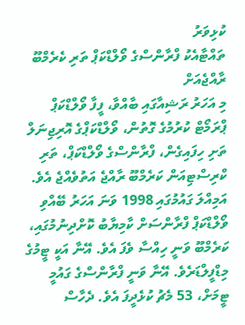ކުޅިވަރު
ތައްޓާއެކު ފްރާންސްގެ ވޯލްޑްކަޕް ތަރި ކެރެމްބޫ ރާއްޖެއަށް
މި އަހަރު ރަޝިއާގައި ބާއްވާ، ފީފާ ވޯލްޑްކަޕް ޕްރަމޯޓް ކުރުމުގެ ގޮތުން، ވޯލްޑްކަޕްގެ އޮރިޖިނަލް ތަށި ހިފައިގެން، ފްރާންސްގެ ވޯލްޑްކަޕް، ތަރި ކްރިސްޓިއަން ކަރެމްބޫ ރާއްޖެ އަތުވެއްޖެ އެވެ.
އަމިއްލަ ގައުމުގައި 1998 ވަނަ އަހަރު ބޭއްވި ވޯލްޑްކަޕް ފްރާންސަށް ކާމިޔާބު ކޮށްދިނުމުގައި، ކަރެމްބޫ ވަނީ ހިއްސާ ވެފަ އެވެ. އޭނާ އަކީ ޓީމުގެ މިޑްފީލްޑަރެވެ. އޭނާ ވަނީ ފްރާންސްގެ ގައުމީ ޓީމަށް، 53 މެޗު ކުޅެދީފަ އެވެ. ދެހާސް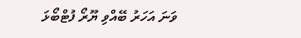ވަނަ އަހަރު ބޭއްވި ޔޫރޯ ފުޓްބޯޅަ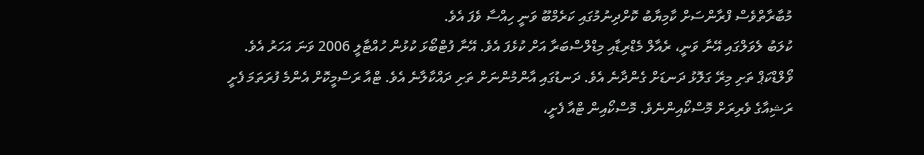މުބާރާތްވެސް ފްރާންސަށް ކާމިޔާބު ކޮށްދިނުމުގައި ކަރެމްބޫ ވަނީ ހިއްސާ ވެފަ އެވެ.
ކުލަބު ލެވަލްގައި އޭނާ ވަނީ، ރެއާލް މެޑްރިޑާއި މިޑްލްސްބަރާ އަށް ކުޅެފަ އެވެ. އޭނާ ފުޓްބޯޅަ ކުޅުން ހުއްޓާލީ 2006 ވަނަ އަހަރު އެވެ.
ވޯލްޑްކަޕް ތަށި މިރޭ ގަލޮޅު ދަނޑަށް ގެންދާނެ އެވެ. ދަނޑުގައި އާންމުންނަށް ތަށި ދައްކާލާނެ އެވެ. ޓްއާ ރަސްމީކޮށް އެންމެ ފުރަތަމަ ފެށީ ރަޝިއާގެ ވެރިރަށް މޮސްކޯއިންނެވެ. މޮސްކޯއިން ޓްއާ ފެށީ،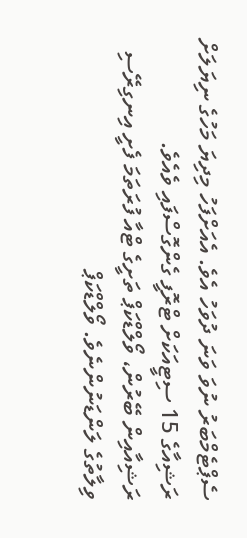ސެޕްޓެމްބަރު ނުވަ ވަނަ ދުވަހު އެވެ. އެއަށްފަހު މިދިޔަ މަހުގެ ނިޔަލަށް ރަޝިއާގެ 15 ސިޓީއަކަށް ޓްރޮފީ ގެންގޮސްފައި ވެއެވެ.
ރަޝިއާއިން ބޭރުން، ވޯލްޑްކަޕް ތަށީގެ ޓްއާ ފުރަތަމަ ފެށީ އިނގިރޭސި ވިލާތުގެ ލަންޑަނުންނެވެ. ވޯލްޑްކަޕް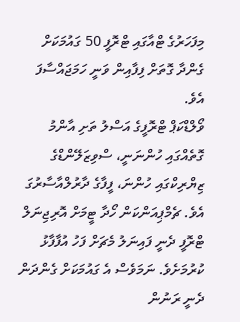މިފަހަރުގެ ޓްއާގައި ޓްރޮފީ 50 ގައުމަކަށް ގެންދާ ގޮތަށް ފިފާއިން ވަނީ ހަމަޖައްސާފަ އެވެ.
ވޯލްޑްކަޕް ޓްރޮފީގެ އަސްލު ތަށި އާންމު ގޮތެއްގައި ހުންނަނީ، ސްވިޒަލޭންޑްގެ ޒިޔްރިކްގައި ހުންނަ، ފީފާގެ ދާރުލްއާސާރުގަ އެވެ. ޗެމްޕިއަންކަން ހޯދާ ޓީމަށް އޮރިޖިނަލް ޓްރޮފީ ދެނީ ފައިނަލު މެޗަށް ފަހު އުފާފާޅު ކުރުމަށެވެ. ނަމަވެސް އެ ގައުމަކަށް ގެންދަން ދެނީ ރަނުން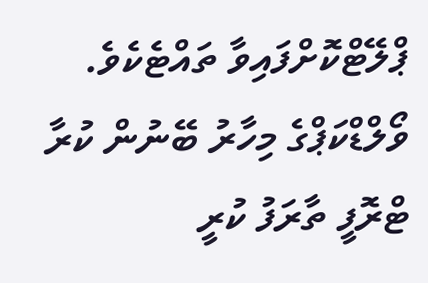ޕްލޭޓްކޮށްފައިވާ ތައްޓެކެވެ.
ވޯލްޑްކަޕްގެ މިހާރު ބޭނުން ކުރާ ޓްރޮފީ ތާރަފު ކުރީ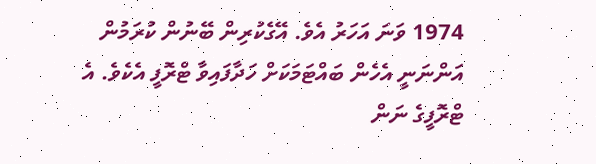1974 ވަނަ އަހަރު އެވެ. އޭގެކުރިން ބޭނުން ކުރަމުން އަންނަނީ އެހެން ބައްޓަމަކަށް ހަދާފައިވާ ޓްރޮފީ އެކެވެ. އެ ޓްރޮފީގެ ނަން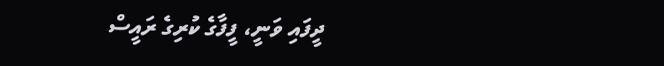ދީފައި ވަނީ، ފީފާގެ ކުރިގެ ރައީސް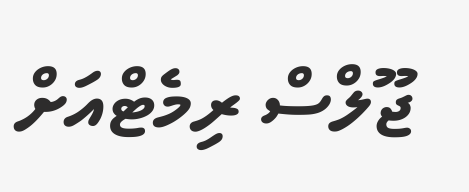ޖޫލްސް ރިމެޓްއަށް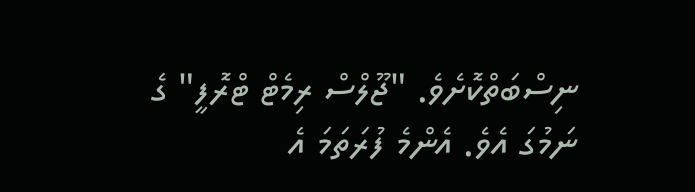ނިސްބަތްކޮށެވެ. "ޖޫލްސް ރިމެޓް ޓްރޮފީ" ގެ ނަމުގަ އެވެ. އެންމެ ފުރަތަމަ އެ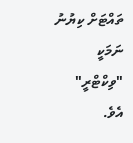ތައްޓަށް ކިޔުނު ނަމަކީ "ވިކްޓްރީ" އެވެ.